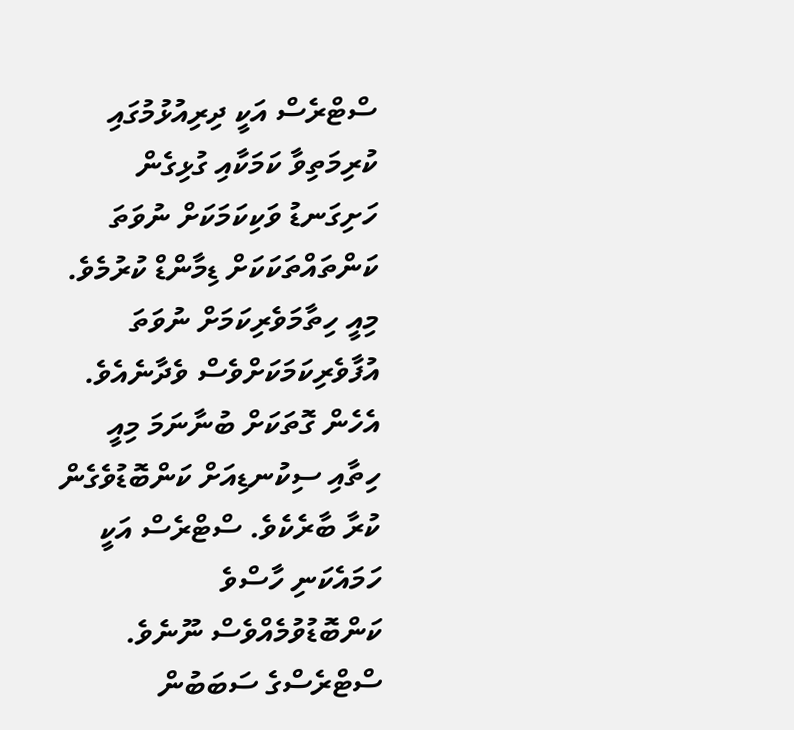ސްޓްރެސް އަކީ ދިރިއުޅުމުގައި ކުރިމަތިވާ ކަމަކާއި ގުޅިގެން ހަށިގަނޑު ވަކިކަމަކަށް ނުވަތަ ކަންތައްތަކަކަށް ޑިމާންޑް ކުރުމެވެ. މިއީ ހިތާމަވެރިކަމަށް ނުވަތަ އުފާވެރިކަމަކަށްވެސް ވެދާނެއެވެ. އެހެން ގޮތަކަށް ބުނާނަމަ މިއީ ހިތާއި ސިކުނޑިއަށް ކަންބޮޑުވެގެން ކުރާ ބާރެކެވެ. ސްޓްރެސް އަކީ ހަމައެކަނި ހާސްވެ ކަންބޮޑުވުމެއްވެސް ނޫނެވެ. ސްޓްރެސްގެ ސަބަބުން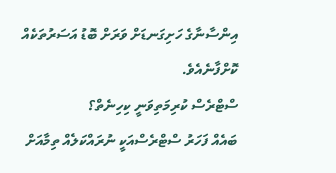އިންސާނާގެ ހަށިގަނޑަށް ވަރަށް ބޮޑު އަސަރުތަކެއް ކޮށްފާނެއެވެ.
ސްޓްރެސް ކުރިމަތިވަނީ ކިހިނެތް؟
ބައެއް ފަހަރު ސްޓްރެސްއަކީ ނުރައްކަލެއް ތިމާއަށް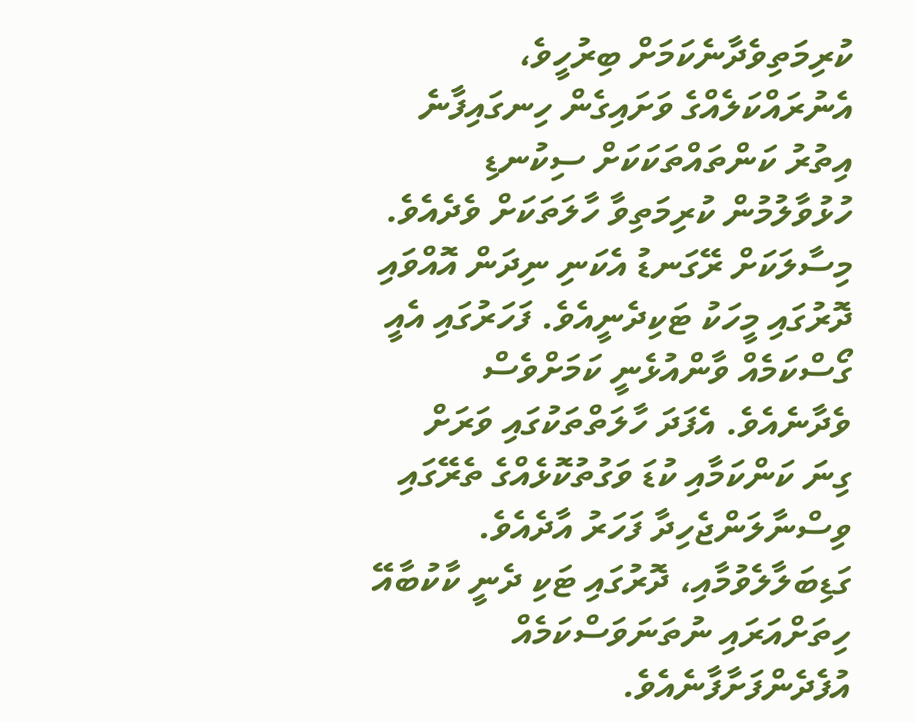ކުރިމަތިވެދާނެކަމަށް ބިރުހީވެ، އެނުރައްކަލެއްގެ ވަށައިގެން ހިނގައިފާނެ އިތުރު ކަންތައްތަކަކަށް ސިކުނޑި ހުޅުވާލުމުން ކުރިމަތިވާ ހާލަތަކަށް ވެދެއެވެ. މިސާލަކަށް ރޭގަނޑު އެކަނި ނިދަން އޮއްވައި ދޮރުގައި މީހަކު ޓަކިދެނީއެވެ. ފަހަރުގައި އެއީ ގޯސްކަމެއް ވާންއުޅެނީ ކަމަށްވެސް ވެދާނެއެވެ. އެފަދަ ހާލަތްތަކުގައި ވަރަށް ގިނަ ކަންކަމާއި ކުޑަ ވަގުތުކޮޅެއްގެ ތެރޭގައި ވިސްނާލަންޖެހިދާ ފަހަރު އާދެއެވެ. ގަޑިބަލާލެވުމާއި، ދޮރުގައި ޓަކި ދެނީ ކާކުބާއޭ ހިތަށްއަރައި ނުތަނަވަސްކަމެއް އުފެދެންފަށާފާނެއެވެ.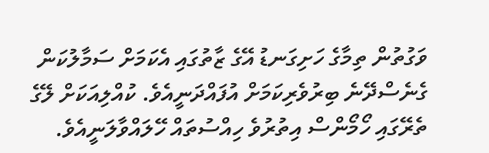ވަގުތުން ތިމާގެ ހަށިގަނޑު އޭގެ ޒާތުގައި އެކަމަށް ސަމާލުކަން ގެނެސްދޭނެ ބިރުވެރިކަމަށް އުފައްދަނީއެވެ. ކުއްލިއަކަށް ލޭގެ ތެރޭގައި ހޯމޯންސް އިތުރުވެ ހިއްސުތައް ހޭލައްވާލަނީއެވެ.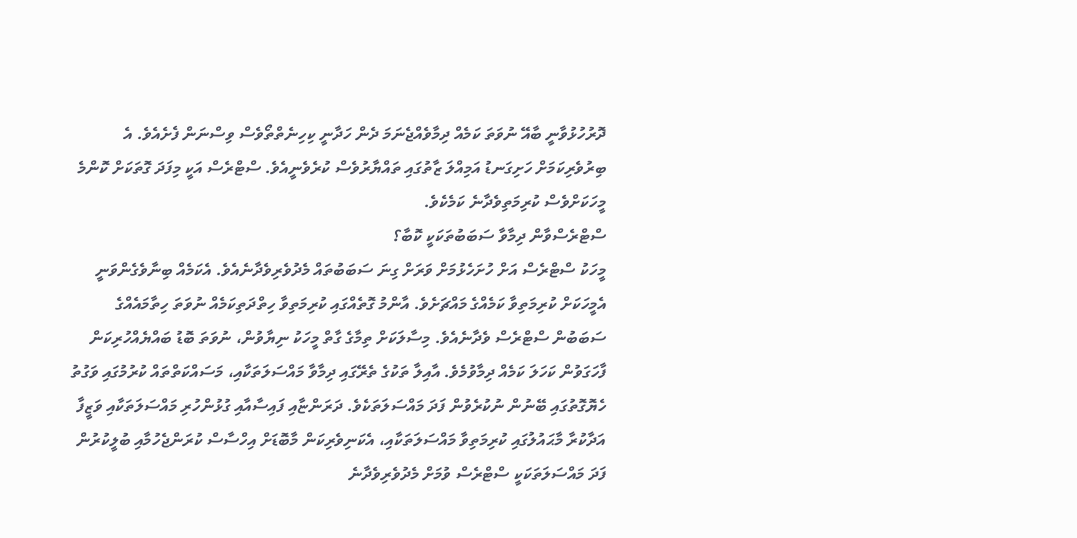ދޮރުހުޅުވާނީ ބާއޭ ނުވަތަ ކަމެއް ދިމާވެއްޖެނަމަ ދެން ހަދާނީ ކިހިނެތްތޯވެސް ވިސްނަން ފެށެއެވެ. އެ ބިރުވެރިކަމަށް ހަށިގަނޑު އަމިއްލަ ޒާތުގައި ތައްޔާރުވެސް ކުރެވެނީއެވެ. ސްޓްރެސް އަކީ މިފަދަ ގޮތަކަށް ކޮންމެ މީހަކަށްވެސް ކުރިމަތިވެދާނެ ކަމެކެވެ.
ސްޓްރެސްވާން ދިމާވާ ސަބަބުތަކަކީ ކޮބާ؟
މީހަކު ސްޓްރެސް އަށް ހުށަހެޅުމަށް ވަރަށް ގިނަ ސަބަބުތައް މެދުވެރިވެދާނެއެވެ. އެކަމެއް ބިނާވެގެންވަނީ އެމީހަކަށް ކުރިމަތިވާ ކަމެއްގެ މައްޗަށެވެ. އާންމު ގޮތެއްގައި ކުރިމަތިވާ ހިތްދަތިކަމެއް ނުވަތަ ހިތާމައެއްގެ ސަބަބުން ސްޓްރެސް ވެދާނެއެވެ. މިސާލަކަށް ތިމާގެ ގާތް މީހަކު ނިޔާވުން، ނުވަތަ ބޮޑު ބައްޔެއްހުރިކަން ފާހަގަވުން ކަހަލަ ކަމެއް ދިމާވުމެވެ. އާއިލާ ތަކުގެ ތެރޭގައި ދިމާވާ މައްސަލަތަކާއި، މަސައްކަތްތައް ކުރުމުގައި ވަގުތު ހެޔޮގޮތުގައި ބޭނުން ނުކުރެވުން ފަދަ މައްސަލަތަކެވެ. ދަރަންޏާއި ފައިސާއާއި ގުޅުންހުރި މައްސަލަތަކާއި ވަޒީފާ އަދާކުރާ މާޙައުލުގައި ކުރިމަތިވާ މައްސަލަތަކާއި، އެކަނިވެރިކަން މާބޮޑަށް އިހްސާސް ކުރަންޖެހުމާއި ބުލީކުރުން ފަދަ މައްސަލަތަކަކީ ސްޓްރެސް ވުމަށް މެދުވެރިވެދާނެ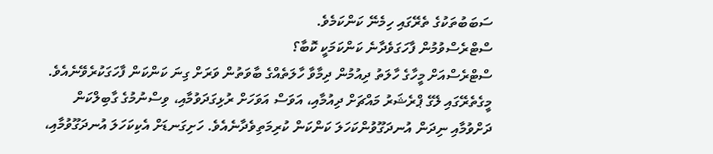ސަބަބުތަކުގެ ތެރޭގައި ހިމެނޭ ކަންކަމެވެ.
ސްޓްރެސްވުމުން ފާހަގަވެދާނެ ކަންކަމަކީ ކޮބާ؟
ސްޓްރެސްއަށް މީހާގެ ހާލަތު ދިއުމުން ދިމާވާ ހާލަތެއްގެ ބާވަތުން ވަރަށް ގިނަ ކަންކަން ފާހަގަކުރެވޭނެއެވެ. މީގެތެރޭގައި ލޭގެ ޕްރެޝަރު މައްޗަށް ދިއުމާއި، އަވަސް އަވަހަށް ރުޅިގަދަވުމާއި، ވިސްނުމުގެ ގާބިލްކަން ދަށްވުމާއި ނިދަން އުނދަގޫވުންކަހަލަ ކަންކަން ކުރިމަތިވެދާނެއެވެ. ހަށިގަނޑަށް އެކިކަހަލަ އުނދަގޫވުމާއި،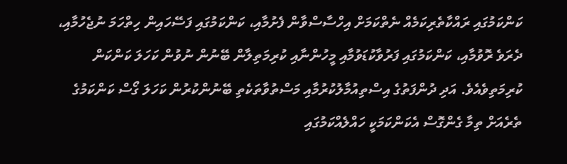ކަންކަމުގައި ރައްކާތެރިކަމެއް ނެތްކަމަށް އިހްސާސްވާން ފެށުމާއި، ކަންކަމުގައި ފަސޭހައިން ހިތްހަމަ ނުޖެހުމާއި، ދެރަވެ ރޮވުމާއި، ކަންކަމުގައި ފަރުވާކުޑަވުމާއި މީހުންނާއި ކުރިމަތިލާން ބޭނުން ނުވުން ކަހަލަ ކަންކަން ކުރިމަތިވެއެވެ. އަދި ދުންފަތުގެ އިސްތިއުމާލުކުރުމާއި މަސްތުވާތަކެތި ބޭނުންކުރުން ކަހަލަ ގޯސް ކަންކަމުގެ ތެރެއަށް ތިމާ ގެންގޮސް އެކަންކަމަކީ ހައްލެއްކަމުގައި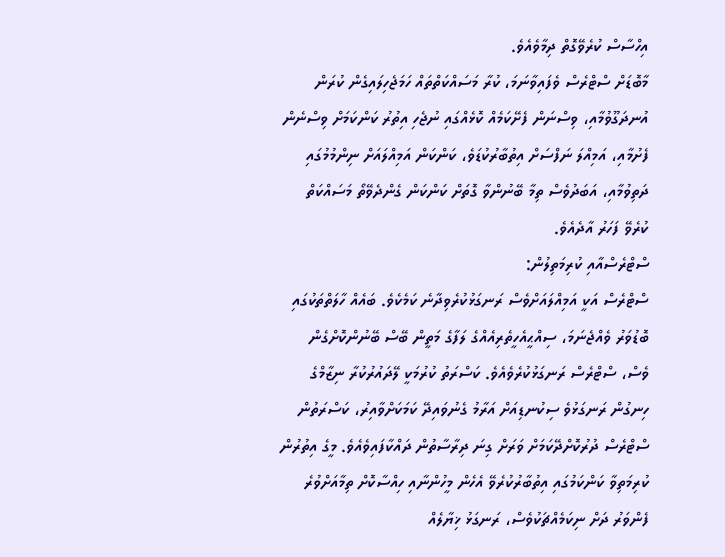އިހްސާސް ކުރެވޭގޮތް ދިމާވެއެވެ.
މާބޮޑަށް ސްޓްރެސް ވެފައިވާނަމަ، ކުރާ މަސައްކަތްތައް ހަމަޖެހިލައިގެން ކުރަން އުނދަގޫވުމާއި، ވިސްނަން ފެށޭކަމެއް ކޮޅެއްގައި ނުޖެހި އިތުރު ކަންކަމަށް ވިސްނެން ފެށުމާއި، އަމިއްލަ ނަފްސަށް އިތުބާރުކުޑަވެ، ކަންކަން އަމިއްލައަށް ނިންމުމުގައި ދަތިވުމާއި، އަބަދުވެސް ތިމާ ބޭނުންވާ ގޮތަށް ކަންކަން ގެންދެވޭތޯ މަސައްކަތް ކުރެވޭ ފަހަރު އާދެއެވެ.
ސްޓްރެސްއާއި ކުރިމަތިލުން:
ސްޓްރެސް އަކީ އަމިއްލައަށްވެސް ރަނގަޅުކުރެވިދާނެ ކަމެކެވެ. ބައެއް ހާލަތްތަކުގައި ބޮޑުވަރު ވެއްޖެނަމަ، ސިއްޙީއެހީތެރިއެއްގެ ލަފާގެ މަތީން ބޭސް ބޭނުންކޮށްގެން ވެސް، ސްޓްރެސް ރަނގަޅުކުރެވެއެވެ. ކަސްރަތު ކުރުމަކީ ލޭދައުރުކުރާ ނިޒާމްގެ ހިނގުން ރަނގަޅުވެ ސިކުނޑިއަށް އަރާމު ގެނުވައިދޭ ކަމަކަށްވާއިރު، ކަސްރަތުން ސްޓްރެސް ދުރުކޮށްދޭކަމަށް ވަރަށް ގިނަ ދިރާސާތުން ދައްކާފައިވެއެވެ. މީގެ އިތުރުން ކުރިމަތިވާ ކަންކަމުގައި އިތުބާރުކުރެވޭ އެހެން މީހުންނާއި ހިއްސާކޮށް ތިމާއަށްވުރެ ފެންވަރު ދަށް ނިކަމެއްޗަކުވެސް، ރަނގަޅު ޚިޔާލެއް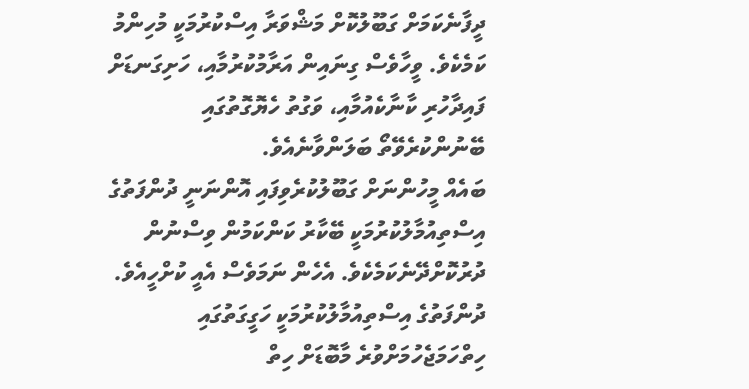ދީފާނެކަމަށް ގަބޫލުކޮށް މަޝްވަރާ އިސްކުރުމަކީ މުހިންމު ކަމެކެވެ. ވީހާވެސް ގިނައިން އަރާމުކުރުމާއި، ހަށިގަނޑަށް ފައިދާހުރި ކާނާކެއުމާއި، ވަގުތު ހެޔޮގޮތުގައި ބޭނުންކުރެވޭތޯ ބަލަންވާނެއެވެ.
ބައެއް މީހުންނަށް ގަބޫލުކުރެވިފައި އޮންނަނީ ދުންފަތުގެ އިސްތިއުމާލުކުރުމަކީ ބޭކާރު ކަންކަމުން ވިސްނުން ދުރުކޮށްދޭނެކަމެކެވެ. އެހެން ނަމަވެސް އެއީ ކުށްހީއެވެ. ދުންފަތުގެ އިސްތިއުމާލުކުރުމަކީ ހަގީގަތުގައި ހިތްހަމަޖެހުމަށްވުރެ މާބޮޑަށް ހިތް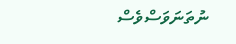ނުތަނަވަސްވެސް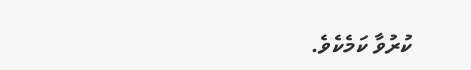ކުރުވާ ކަމެކެވެ.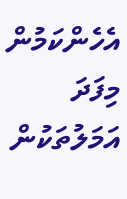އެހެންކަމުން މިފަދަ އަމަލުތަކުން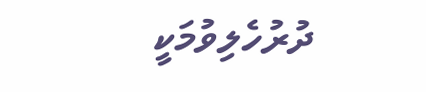ދުރުހެލިވުމަކީ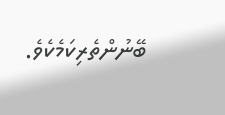ބޭނުންތެރިކަމެކެވެ.